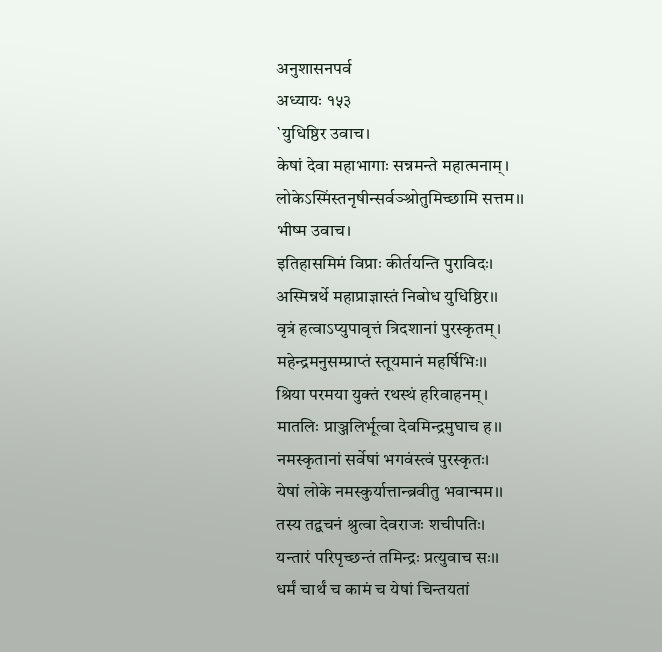अनुशासनपर्व
अध्यायः १५३
`युधिष्ठिर उवाच।
केषां देवा महाभागाः सन्नमन्ते महात्मनाम्।
लोकेऽस्मिंस्तनृषीन्सर्वञ्श्रोतुमिच्छामि सत्तम।।
भीष्म उवाच।
इतिहासमिमं विप्राः कीर्तयन्ति पुराविदः।
अस्मिन्नर्थे महाप्राज्ञास्तं निबोध युधिष्ठिर।।
वृत्रं हत्वाऽप्युपावृत्तं त्रिदशानां पुरस्कृतम्।
महेन्द्रमनुसम्प्राप्तं स्तूयमानं महर्षिभिः।।
श्रिया परमया युक्तं रथस्थं हरिवाहनम्।
मातलिः प्राञ्जलिर्भूत्वा देवमिन्द्रमुघाच ह।।
नमस्कृतानां सर्वेषां भगवंस्त्वं पुरस्कृतः।
येषां लोके नमस्कुर्यात्तान्ब्रवीतु भवान्मम।।
तस्य तद्वचनं श्रुत्वा देवराजः शचीपतिः।
यन्तारं परिपृच्छन्तं तमिन्द्रः प्रत्युवाच सः।।
धर्मं चार्थं च कामं च येषां चिन्तयतां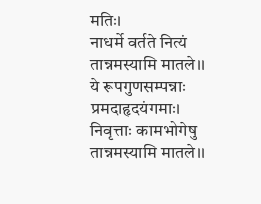मतिः।
नाधर्मे वर्तते नित्यं तान्नमस्यामि मातले।।
ये रूपगुणसम्पन्नाः प्रमदाहृदयंगमाः।
निवृत्ताः कामभोगेषु तान्नमस्यामि मातले।।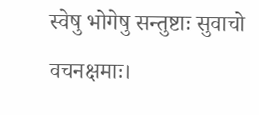स्वेषु भोगेषु सन्तुष्टाः सुवाचो वचनक्षमाः।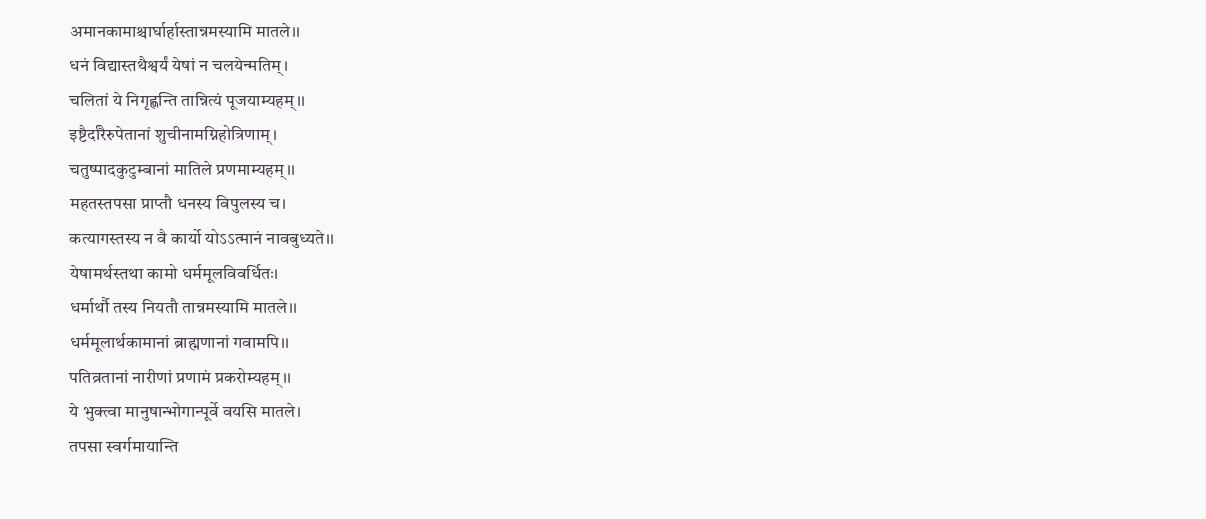अमानकामाश्चार्घार्हास्तान्नमस्यामि मातले।।
धनं विद्यास्तथैश्वर्यं येषां न चलयेन्मतिम्।
चलितां ये निगृह्णन्ति तान्नित्यं पूजयाम्यहम्।।
इष्टैर्दारैरुपेतानां शुचीनामग्निहोत्रिणाम्।
चतुष्पादकुटुम्बानां मातिले प्रणमाम्यहम्।।
महतस्तपसा प्राप्तौ धनस्य विपुलस्य च।
कत्यागस्तस्य न वै कार्यो योऽऽत्मानं नावबुध्यते।।
येषामर्थस्तथा कामो धर्ममूलविवर्धितः।
धर्मार्थौ तस्य नियतौ तान्नमस्यामि मातले।।
धर्ममूलार्थकामानां ब्राह्मणानां गवामपि।।
पतिव्रतानां नारीणां प्रणामं प्रकरोम्यहम्।।
ये भुक्त्वा मानुषान्भोगान्पूर्वे वयसि मातले।
तपसा स्वर्गमायान्ति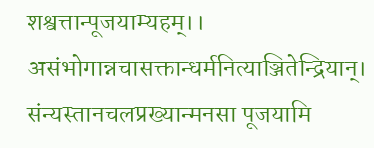शश्वत्तान्पूजयाम्यहम्।।
असंभोगान्नचासक्तान्धर्मनित्याञ्जितेन्द्रियान्।
संन्यस्तानचलप्रख्यान्मनसा पूजयामि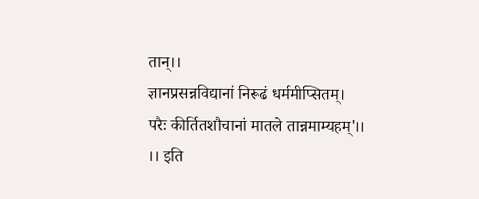तान्।।
ज्ञानप्रसन्नविद्यानां निरूढं धर्ममीप्सितम्।
परैः कीर्तितशौचानां मातले तान्नमाम्यहम्'।।
।। इति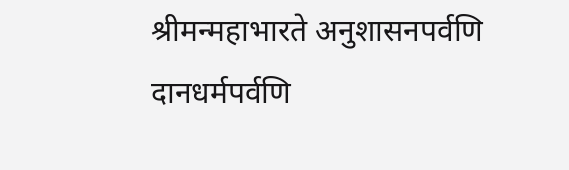श्रीमन्महाभारते अनुशासनपर्वणि
दानधर्मपर्वणि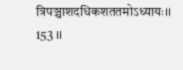त्रिपञ्चाशदधिकशततमोऽध्यायः।। 153 ।।